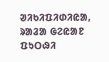ᱣᱤᱠᱤᱯᱤᱰᱤᱭᱟ, ᱨᱟᱲᱟ ᱜᱮᱭᱟᱱ ᱯᱩᱛᱷᱤ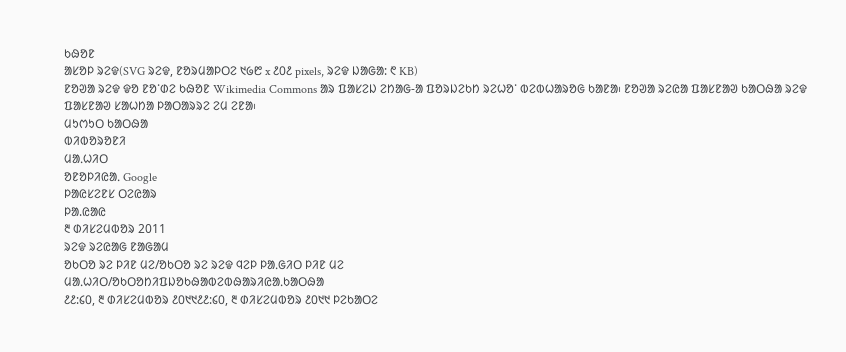ᱠᱷᱚᱱ
ᱟᱥᱚᱞ ᱨᱮᱫ(SVG ᱨᱮᱫ, ᱱᱚᱨᱢᱟᱞᱛᱮ ᱑᱙᱘ x ᱒᱐᱒ pixels, ᱨᱮᱫ ᱡᱟᱜᱟ: ᱖ KB)
ᱱᱚᱣᱟ ᱨᱮᱫ ᱫᱚ ᱱᱚᱸᱰᱮ ᱠᱷᱚᱱ Wikimedia Commons ᱟᱨ ᱯᱟᱥᱮᱡ ᱮᱴᱟᱜ-ᱟ ᱯᱚᱨᱡᱮᱠᱴ ᱨᱮᱦᱚᱸ ᱵᱮᱵᱦᱟᱨᱚᱜ ᱠᱟᱱᱟ᱾ ᱱᱚᱣᱟ ᱨᱮᱭᱟ ᱯᱟᱥᱱᱟᱣ ᱠᱟᱛᱷᱟ ᱨᱮᱫ ᱯᱟᱥᱱᱟᱣ ᱥᱟᱦᱴᱟ ᱞᱟᱛᱟᱨᱨᱮ ᱮᱢ ᱮᱱᱟ᱾
ᱢᱩᱬᱩᱛ ᱠᱟᱛᱷᱟ
ᱵᱤᱵᱚᱨᱚᱱᱤ
ᱢᱟᱹᱦᱤᱛ
ᱚᱱᱚᱞᱤᱭᱟᱹ Google
ᱞᱟᱭᱥᱮᱱᱥ ᱛᱮᱭᱟᱨ
ᱞᱟ.ᱭᱟᱭ
᱓ ᱰᱤᱥᱮᱢᱵᱚᱨ 2011
ᱨᱮᱫ ᱨᱮᱭᱟᱜ ᱱᱟᱜᱟᱢ
ᱚᱠᱛᱚ ᱨᱮ ᱞᱤᱱ ᱢᱮ/ᱚᱠᱛᱚ ᱨᱮ ᱨᱮᱫ ᱧᱮᱞ ᱞᱟᱹᱜᱤᱛ ᱞᱤᱱ ᱢᱮ
ᱢᱟᱹᱦᱤᱛ/ᱚᱠᱛᱚᱴᱤᱯᱡᱚᱠᱷᱟᱵᱮᱵᱷᱟᱨᱤᱭᱟᱹᱠᱟᱛᱷᱟ
᱒᱒:᱔᱐, ᱓ ᱰᱤᱥᱮᱢᱵᱚᱨ ᱒᱐᱑᱑᱒᱒:᱔᱐, ᱓ ᱰᱤᱥᱮᱢᱵᱚᱨ ᱒᱐᱑᱑ ᱞᱮᱠᱟᱛᱮ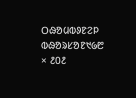ᱛᱷᱚᱢᱵᱽᱱᱮᱞ ᱵᱷᱚᱨᱥᱚᱱ᱑᱙᱘ × ᱒᱐᱒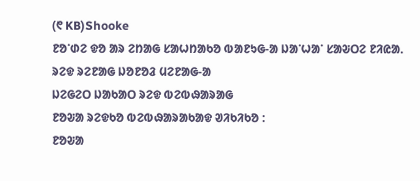(᱖ KB)Shooke
ᱱᱚᱸᱰᱮ ᱫᱚ ᱟᱨ ᱮᱴᱟᱜ ᱥᱟᱦᱴᱟᱠᱚ ᱵᱟᱱᱩᱜ-ᱟ ᱡᱟᱸᱦᱟᱸ ᱥᱟᱶᱛᱮ ᱱᱤᱭᱟᱹ ᱨᱮᱫ ᱨᱮᱱᱟᱜ ᱡᱚᱱᱚᱲ ᱢᱮᱱᱟᱜ-ᱟ
ᱡᱮᱜᱮᱛ ᱡᱟᱠᱟᱛ ᱨᱮᱫ ᱵᱮᱵᱷᱟᱨᱟᱜ
ᱱᱚᱶᱟ ᱨᱮᱫᱠᱚ ᱵᱮᱵᱷᱟᱨᱟᱠᱟᱫ ᱣᱤᱠᱤᱠᱚ :
ᱱᱚᱶᱟ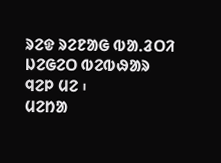ᱨᱮᱫ ᱨᱮᱱᱟᱜ ᱵᱟᱹᱲᱛᱤ ᱡᱮᱜᱮᱛ ᱵᱮᱵᱷᱟᱨ ᱧᱮᱞ ᱢᱮ ᱾
ᱢᱮᱴᱟ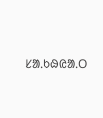ᱥᱟᱹᱠᱷᱭᱟᱹᱛ